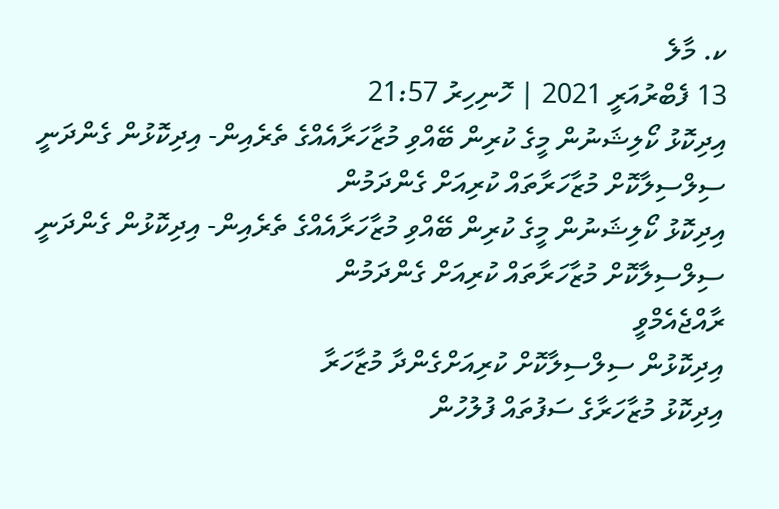ކ. މާލެ
13 ފެބްރުއަރީ 2021 | ހޮނިހިރު 21:57
އިދިކޮޅު ކޯލިޝަނުން މީގެ ކުރިން ބޭއްވި މުޒާހަރާއެއްގެ ތެރެއިން- އިދިކޮޅުން ގެންދަނީ ސިލްސިލާކޮށް މުޒާހަރާތައް ކުރިއަށް ގެންދަމުން
އިދިކޮޅު ކޯލިޝަނުން މީގެ ކުރިން ބޭއްވި މުޒާހަރާއެއްގެ ތެރެއިން- އިދިކޮޅުން ގެންދަނީ ސިލްސިލާކޮށް މުޒާހަރާތައް ކުރިއަށް ގެންދަމުން
ރާއްޖެއެމްވީ
އިދިކޮޅުން ސިލްސިލާކޮށް ކުރިއަށްގެންދާ މުޒާހަރާ
އިދިކޮޅު މުޒާހަރާގެ ސަފުތައް ފުލުހުން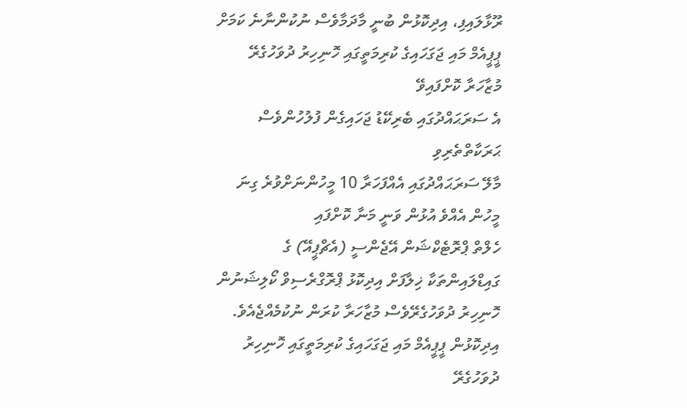ރޫޅާލައިފި، އިދިކޮޅުން ބުނީ މާދަމާވެސް ނުކުންނާނެ ކަމަށް
ޕީޕީއެމް މައި ޖަގަހައިގެ ކުރިމަތީގައި ހޮނިހިރު ދުވަހުގެރޭ މުޒާހަރާ ކޮށްފައިވޭ
އެ ސަރަޙައްދުގައި ބެރިކޭޑު ޖަހައިގެން ފުލުހުންވެސް ޙަރަކާތްތެރިވި
މާލޭ ސަރަޙައްދުގައި އެއްފަހަރާ 10 މީހުންނަށްވުރެ ގިނަ މީހުން އެއްވެ އުޅުން ވަނީ މަނާ ކޮށްފައި
ހެލްތް ޕްރޮޓެކްޝަން އޭޖެންސީ (އެޗްޕީއޭ) ގެ ގައިޑްލައިންތަކާ ޚިލާފަށް އިދިކޮޅު ޕްރޮގްރެސިވް ކޯލިޝަނުން ހޮނިހިރު ދުވަހުގެރޭވެސް މުޒާހަރާ ކުރަން ނުކުމެއްޖެއެވެ.
އިދިކޮޅުން ޕީޕީއެމް މައި ޖަގަހައިގެ ކުރިމަތީގައި ހޮނިހިރު ދުވަހުގެރޭ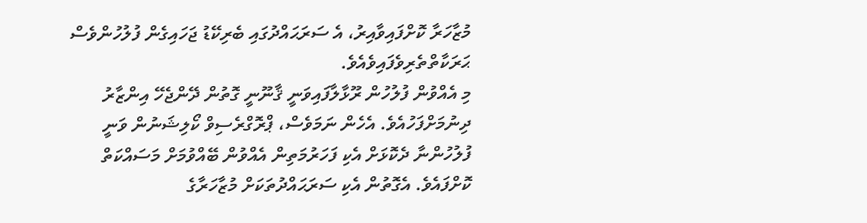މުޒާހަރާ ކޮށްފައިވާއިރު، އެ ސަރަޙައްދުގައި ބެރިކޭޑު ޖަހައިގެން ފުލުހުންވެސް ޙަރަކާތްތެރިވެފައިވެއެވެ.
މި އެއްވުން ފުލުހުން ރޫޅާލާފައިވަނީ ޤާނޫނީ ގޮތުން ދޭންޖެހޭ އިންޒާރު ދިނުމަށްފަހުއެވެ. އެހެން ނަމަވެސް، ޕްރޮގްރެސިވް ކޯލިޝަނުން ވަނީ ފުލުހުންނާ ދެކޮޅަށް އެކި ފަހަރުމަތިން އެއްވުން ބޭއްވުމަށް މަސައްކަތް ކޮށްފައެވެ. އެގޮތުން އެކި ސަރަޙައްދުތަކަށް މުޒާހަރާގެ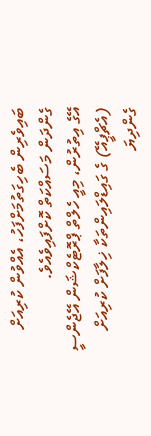ބައިވެރިން ބެހިގަތުމަށްފަހު، އެއްވުން ކުރިއަށް ގެންދަން މަސައްކަތް ކޮށްފައިވެއެވެ.
އޭގެ އިތުރުން، މިއީ ހެލްތް ޕްރޮޓެކްޝަން އޭޖެންސީ (އެޗްޕީއޭ) ގެ ގައިޑްލައިންތަކާ ޚިލާފަށް ކުރިއަށް ގެންދިޔަ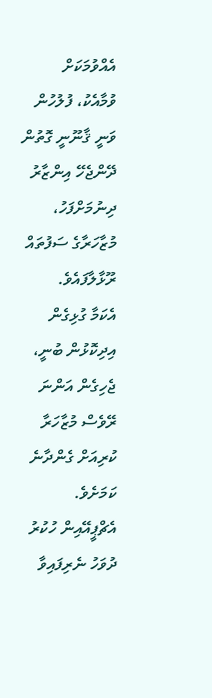އެއްވުމަކަށް ވުމާއެކު، ފުލުހުން ވަނީ ޤާނޫނީ ގޮތުން ދޭންޖެހޭ އިންޒާރު ދިނުމަށްފަހު، މުޒާހަރާގެ ސަފުތައް ރޫޅާލާފައެވެ.
އެކަމާ ގުޅިގެން އިދިކޮޅުން ބުނީ، ޖެހިގެން އަންނަ ރޭވެސް މުޒާހަރާ ކުރިއަށް ގެންދާނެ ކަމަށެވެ.
އެޗްޕީއޭއިން ހުކުރު ދުވަހު ނެރިފައިވާ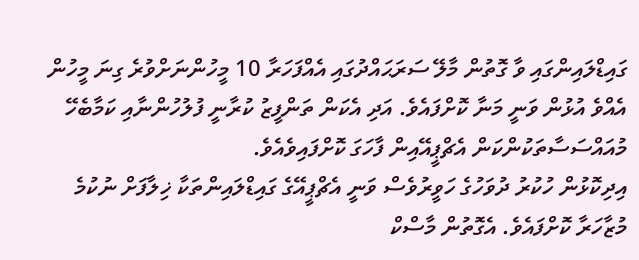ގައިޑްލައިންގައި ވާ ގޮތުން މާލޭ ސަރަޙައްދުގައި އެއްފަހަރާ 10 މީހުންނަށްވުރެ ގިނަ މީހުން އެއްވެ އުޅުން ވަނީ މަނާ ކޮށްފައެވެ. އަދި އެކަން ތަންފީޒު ކުރާނީ ފުލުހުންނާއި ކަމާބެހޭ މުއައްސަސާތަކުންކަން އެޗްޕީއޭއިން ފާހަގަ ކޮށްފައިވެއެވެ.
އިދިކޮޅުން ހުކުރު ދުވަހުގެ ހަވީރުވެސް ވަނީ އެޗްޕީއޭގެ ގައިޑްލައިންތަކާ ޚިލާފަށް ނުކުމެ މުޒާހަރާ ކޮށްފައެވެ. އެގޮތުން މާސްކް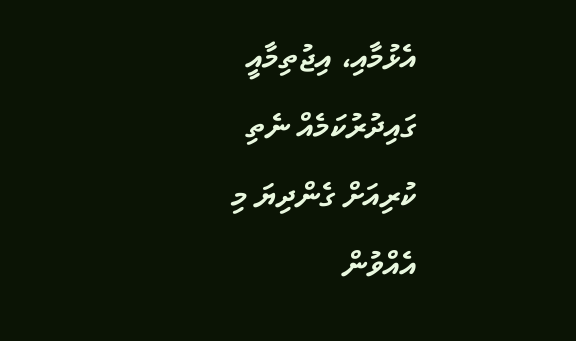އެޅުމާއި، އިޖުތިމާއީ ގައިދުރުކަމެއް ނެތި ކުރިއަށް ގެންދިޔަ މި އެއްވުން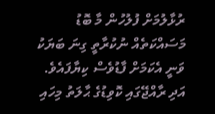ރުޅާލުމަށް ފުލުހުން މާ ބޮޑު މަސައްކަތެއް ނުކުރާތީ ގިނަ ބަޔަކު ވަނީ އެކަމަށް ފާޑުވެސް ކިޔާފައެވެ. އަދި ރާއްޖޭގައި ކޮވިޑުގެ ޙާލަތު މިހައި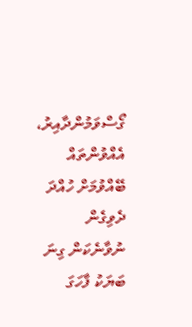ގޯސްވަމުންދާއިރު، އެއްވުންތައް ބޭއްވުމަށް ހުއްދަ ދެވިގެން ނުވާނެކަން ގިނަ ބަޔަކު ފާހަގަ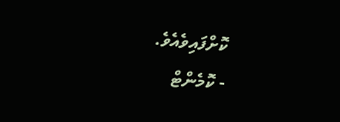ކޮށްފައިވެއެވެ.
- ކޮމެންޓް